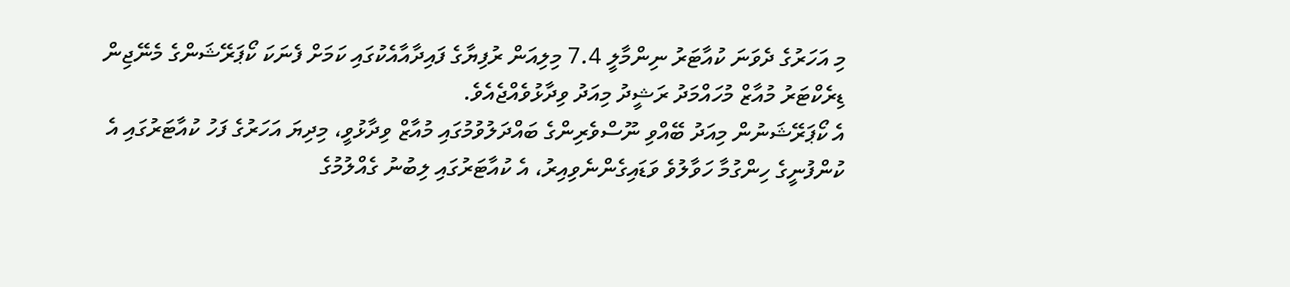މި އަހަރުގެ ދެވަނަ ކުއާޓަރު ނިންމާލީ 7.4 މިލިއަން ރުފިޔާގެ ފައިދާއާއެކުގައި ކަމަށް ފެނަކަ ކޯޕަރޭޝަންގެ މެނޭޖިން ޑިރެކްޓަރު މުއާޒް މުހައްމަދު ރަޝީދު މިއަދު ވިދާޅުވެއްޖެއެވެ.
އެ ކޯޕަރޭޝަނުން މިއަދު ބޭއްވި ނޫސްވެރިންގެ ބައްދަލުވުމުގައި މުއާޒް ވިދާޅުވީ، މިދިޔަ އަހަރުގެ ފަހު ކުއާޓަރުގައި އެ ކުންފުނީގެ ހިންގުމާ ހަވާލުވެ ވަޑައިގެންނެވިއިރު، އެ ކުއާޓަރުގައި ލިބުނު ގެއްލުމުގެ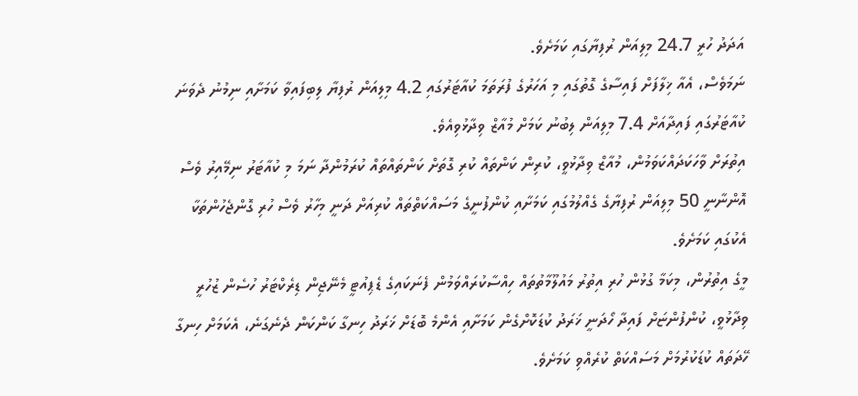އަދަދު ހުރީ 24.7 މިލިއަން ރުފިޔާގައި ކަމަށެވެ.
ނަމަވެސް، އެއާ ޚިލާފަށް ފައިސާގެ ގޮތުގައި މި އަހަރުގެ ފުރަތަމަ ކުއާޓަރުގައި 4.2 މިލިއަން ރުފިޔާ ލިބިފައިވާ ކަމަށާއި ނިމުނު ދެވަނަ ކުއާޓަރުގައި ފައިދާއަށް 7.4 މިލިއަން ލިބުނު ކަމަށް މުއާޒް ވިދާޅުވިއެވެ.
އިތުރަށް ވާހަކަދައްކަވަމުން، މުއާޒް ވިދާޅުވީ، ކުރިން ކަންތައް ކުރި ގޮތަށް ކަންތައްތައް ކުރަމުންދާ ނަމަ މި ކުއާޓަރު ނިމޭއިރު ވެސް އޮންނާނީ 50 މިލިއަން ރުފިޔާގެ ގެއްލުމުގައި ކަމަށާއި ކުންފުނީގެ މަސައްކަތްތައް ކުރިއަށް ދަނީ މިހާރު ވެސް ހުރި ގޮންޖެހުންތަކާ އެކުގައި ކަމަށެވެ.
މީގެ އިތުރުން، މިކަމާ ގުޅުން ހުރި އިތުރު މައުލޫމާތުތައް ހިއްސާކުރައްވަމުން ފެނަކައިގެ ޑެޕިއުޓީ މެނޭޖިން ޑިރެކްޓަރު ހުސެން ޒުހުރީ ވިދާޅުވީ، ކުންފުންޏަށް ފައިދާ ހޯދަނީ ޚަރަދު ކުޑަކޮށްގެން ކަމަށާއި އެންމެ ބޮޑަށް ޚަރަދު ހިނގާ ކަންކަން ދެނެގަނެ، އެކަމަށް ހިނގާ ހޭދަތައް ކުޑަކުރުމަށް މަސައްކަތް ކުރެއްވި ކަމަށެވެ.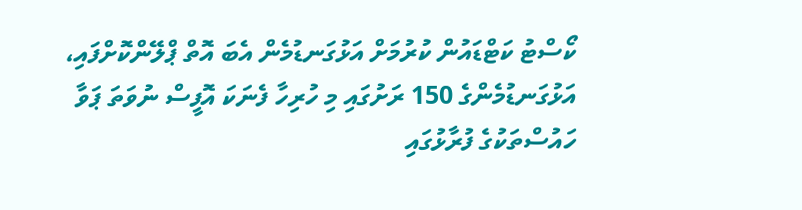ކޯސްޓު ކަޓްޑައުން ކުރުމަށް އަޅުގަނޑުމެން އެބަ އޮތް ޕްލޭންކޮށްފައި، އަޅުގަނޑުމެންގެ 150 ރަށުގައި މި ހުރިހާ ފެނަކަ އޮފީސް ނުވަތަ ޕަވާ ހައުސްތަކުގެ ފުރާޅުގައި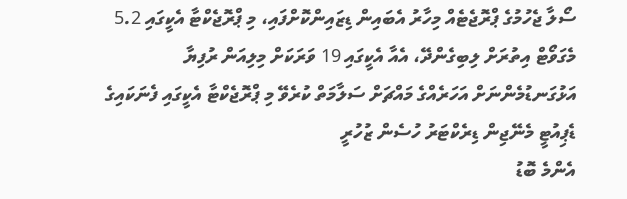ސޯލާ ޖެހުމުގެ ޕްރޮޖެޓެއް މިހާރު އެބައިން ޑިޒައިންކޮށްފައި، މި ޕްރޮޖެކްޓާ އެކީގައި 5.2 މެގަވޯޓް އިތުރަށް ލިބިގެންދޭ، އެއާ އެކީގައި 19 ވަރަކަށް މިލިއަން ރުފިޔާ އަޅުގަނޑުމެންނަށް އަހަރެއްގެ މައްޗަށް ސަލާމަތް ކުރެވޭ މި ޕްރޮޖެކްޓާ އެކީގައި ފެނަކައިގެ ޑެޕިއުޓީ މެނޭޖިން ޑިރެކްޓަރު ހުސެން ޒުހުރީ
އެންމެ ބޮޑު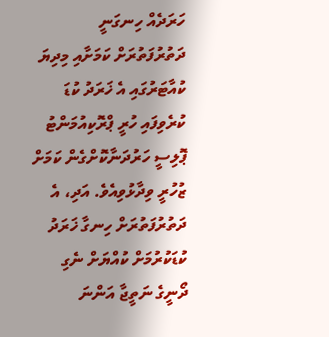ހަރަދެއް ހިނގަނީ ދަތުރުފަތުރަށް ކަމަށާއި މިދިޔަ ކުއާޓަރުގައި އެ ޚަރަދު ކުޑަ ކުރެވިފައި ހުރީ ޕްރޮކިއުމަންޓު ޕޮލިސީ ހަރުދަނާކޮށްގެން ކަމަށް ޒުހުރީ ވިދާޅުވިއެވެ. އަދި، އެ ދަތުރުފަތުރަށް ހިނގާ ޚަރަދު ކުޑަކުރުމަށް ކުއްޔަށް ނެގި ދޯނީގެ ނަތީޖާ އަންނަ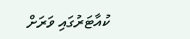ކުއާޓަރުގައި ވަރަށް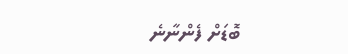ބޮޑަށް ފެންނާނެ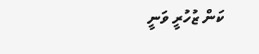ކަން ޒުހުރީ ވަނީ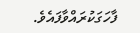ފާހަގަކުރައްވާފައެވެ.